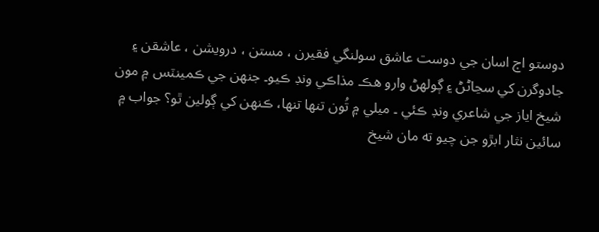دوستو اڄ اسان جي دوست عاشق سولنگي فقيرن ، مستن ، درويشن ، عاشقن ۽ جادوگرن کي سڃاڻڻ ۽ ڳولهڻ وارو هڪ مذاڪي ونڊ ڪيو۔ جنهن جي ڪمينٽس ۾ مون شيخ اياز جي شاعري ونڊ ڪئي ۔ ميلي ۾ تُون تنها تنها، ڪنهن کي ڳولين ٿو؟ جواب ۾ سائين نثار ابڙو جن چيو ته مان شيخ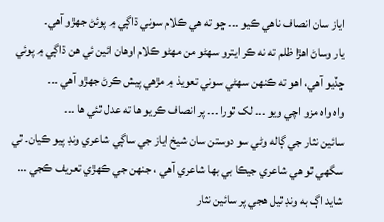اياز سان انصاف ناهي ڪيو ۔۔۔ ڇو ته هي ڪلام سوني ڌاڳي ۾ پوئڻ جهڙو آهي۔
يار وساڻ اهڙا ظلم ته نه ڪر ايترو سهڻو من مهڻو ڪلام اوهان ائين ئي هن ڌاڳي ۾ پوئي ڇڏيو آهي، اهو ته ڪنهن سهڻي سوني تعويذ ۾ مڙهي پيش ڪرڻ جهڙو آهي ۔۔۔
واه واه مزو اچي ويو ۔۔۔ لک ٿورا ۔۔۔ پر انصاف ڪريو ها ته عدل ٿئي ها ۔۔۔
سائين نثار جي ڳاله وڻي سو دوستن سان شيخ اياز جي ساڳي شاعري ونڊ پيو ڪيان۔ ٿي سگهي ٿو هي شاعري جيڪا بي بها شاعري آهي ، جنهن جي ڪهڙي تعريف ڪجي ... شايد اڳ به ونڊ ٿيل هجي پر سائين نثار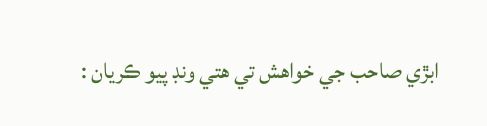ابڙي صاحب جي خواهش تي هتي ونڊ پيو ڪريان :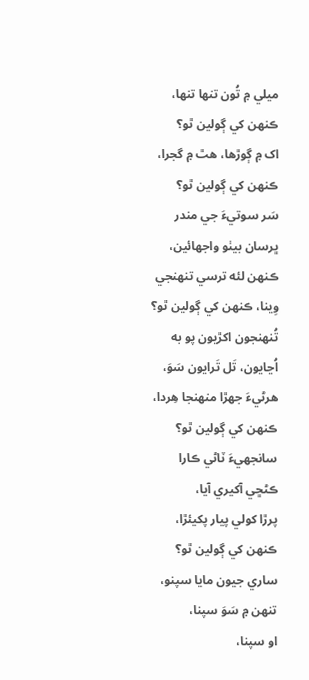ميلي ۾ تُون تنها تنها، ڪنهن کي ڳولين ٿو؟
اک ۾ ڳوڙها، هٿ ۾ گجرا، ڪنهن کي ڳولين ٿو؟
سَر سوتيءَ جي مندر ڀرسان بيٺو واجھائين،
ڪنهن لئه ترسي تنهنجي وِينا، ڪنهن کي ڳولين ٿو؟
تُنهنجون اکڙيون پو به اُڃايون، تَل تَرايون سَوَ،
هرڻيءَ جھڙا منهنجا هِردا، ڪنهن کي ڳولين ٿو؟
سانجھيءَ ٽاڻي ڪارا ڪڻڇي آکيري آيا،
پرڙا کولي پيار پکيئڙا، ڪنهن کي ڳولين ٿو؟
ساري جيون مايا سپنو، تنهن ۾ سَوَ سپنا،
او سپنا،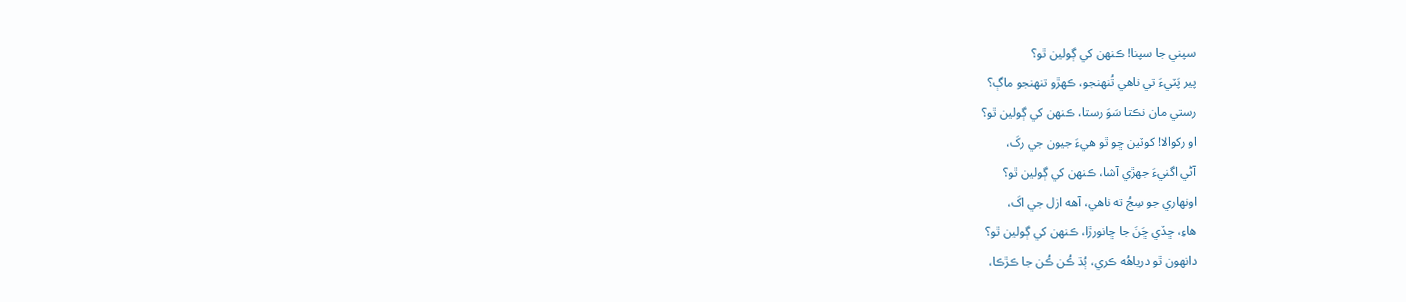سپني جا سپنا! ڪنهن کي ڳولين ٿو؟
پير پَٽيءَ تي ناهي تُنهنجو، ڪهڙو تنهنجو ماڳ؟
رستي مان نڪتا سَوَ رستا، ڪنهن کي ڳولين ٿو؟
او رکوالا! کوٽين ڇو ٿو هيءَ جيون جي رکَ،
آڻي اگنيءَ جھڙي آشا، ڪنهن کي ڳولين ٿو؟
اونهاري جو سِجُ ته ناهي، آهه ازل جي اکَ،
هاءِ، ڇڏي ڇَنَ جا ڇانورڙا، ڪنهن کي ڳولين ٿو؟
دانهون ٿو درياهُه ڪري، ٻُڌ ڪُن ڪُن جا ڪڙڪا،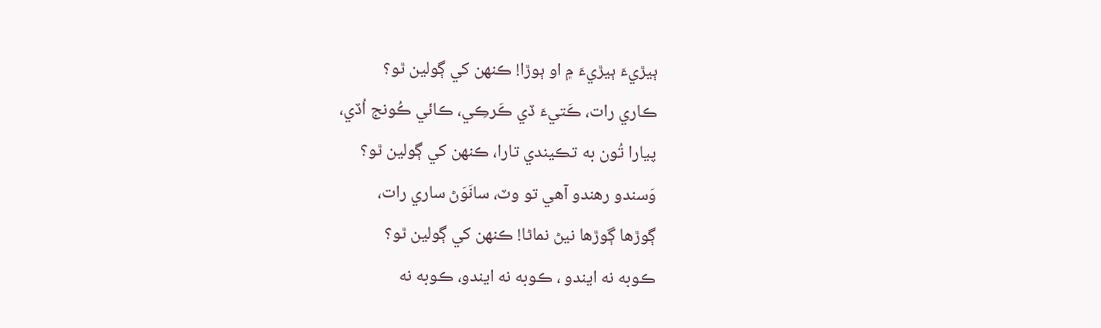ٻيڙيءَ ٻيڙيءَ ۾ او ٻوڙا! ڪنهن کي ڳولين ٿو؟
ڪاري رات، ڪَتيءَ ڏي ڪَرڪِي، ڪائي ڪُونج اُڏي،
پيارا تُون به تڪيندي تارا، ڪنهن کي ڳولين ٿو؟
وَسندو رهندو آهي تو وٽ، سانَوَڻ ساري رات،
ڳوڙها ڳوڙها نيڻ نماڻا! ڪنهن کي ڳولين ٿو؟
ڪوبه نه ايندو ، ڪوبه نه ايندو، ڪوبه نه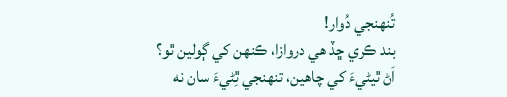تُنهنجي دُوار!
بند ڪري ڇڏ هي دروازا، ڪنهن کي ڳولين ٿو؟
اَڻ ٿيڻيءَ کي چاهين، تنهنجي ٿِڻيءَ سان نه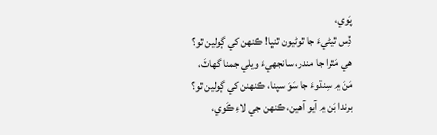پَوي،
ڏِس ٿيڻيءَ جا ٿوڻيون ٿنڀا! ڪنهن کي ڳولين ٿو؟
هي مَٿرا جا مندر، سانجھيءَ ويلي جمنا گھاٽَ،
مَنَ ۾ سِنڌوءَ جا سَوَ سپنا، ڪنهنن کي ڳولين ٿو؟
برندا بَن ۾ آيو آهين، ڪنهن جي لاءِ ڪَوي،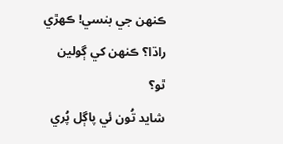ڪنهن جي بنسي! ڪهڙي راڌا؟ ڪنهن کي ڳولين ٿو؟
شايد تُون ئي پاڳل پُري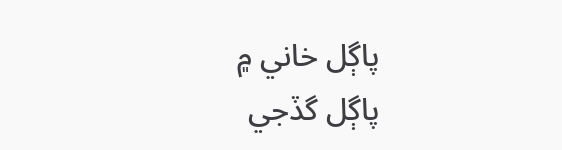پاڳل خاني ۾
پاڳل گڏجي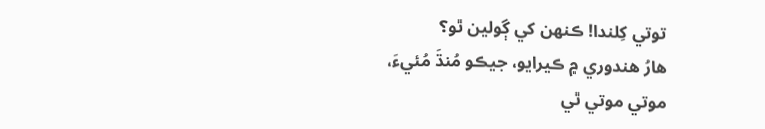توتي کِلندا! ڪنهن کي ڳولين ٿو؟
هارُ هندوري ۾ ڪيرايو، جيڪو مُنڌَ مُئيءَ،
موتي موتي ٿي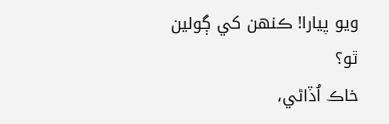ويو پيارا! ڪنهن کي ڳولين ٿو؟
خاڪ اُڏاڻي،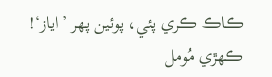ڪاڪ ڪري پئي، پوئين پهر ’اياز‘!
ڪهڙي مُومل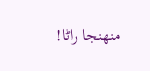منهنجا راڻا!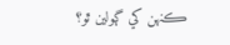ڪنهن کي ڳولين ٿو؟